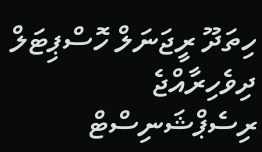ހިތަދޫ ރީޖަނަލް ހޮސްޕިޓަލް
ދިވެހިރާއްޖެ
ރިސެޕްޝަނިސްޓް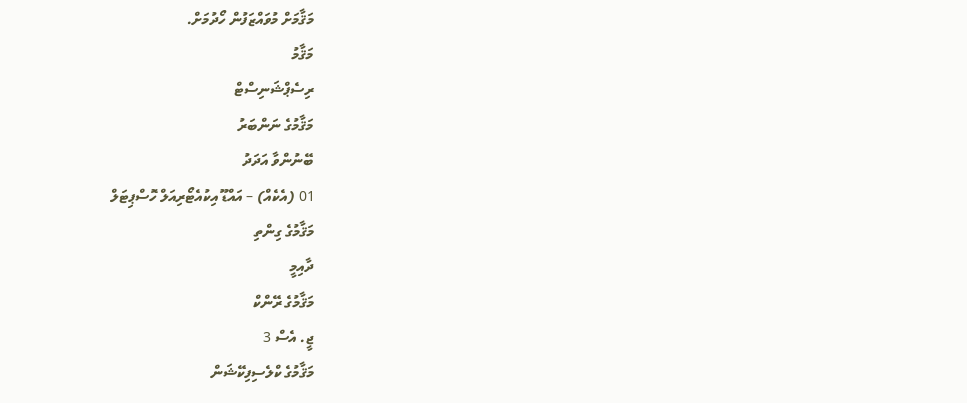މަޤާމަށް މުވައްޒަފުން ހޯދުމަށް.
މަޤާމު
ރިސެޕްޝަނިސްޓް
މަޤާމުގެ ނަންބަރު
ބޭނުންވާ އަދަދު
01 (އެކެއް) – އައްޑޫ އިކުއެޓޯރިއަލް ހޮސްޕިޓަލް
މަޤާމުގެ ގިންތި
ދާއިމީ
މަޤާމުގެ ރޭންކް
ޖީ. އެސް 3
މަޤާމުގެ ކްލެސިފިކޭޝަން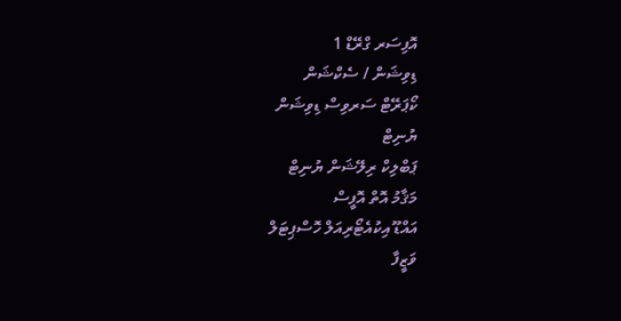އޮފިސަރ ގްރޭޑް 1
ޑިވިޝަން / ސެކްޝަން
ކޯޕަރޭޓް ސަރވިސް ޑިވިޝަން
ޔުނިޓް
ޕަބްލިކް ރިލޭޝަން ޔުނިޓް
މަޤާމު އޮތް އޮފީސް
އައްޑޫ އިކުއެޓޯރިއަލް ހޮސްޕިޓަލް
ވަޒީފާ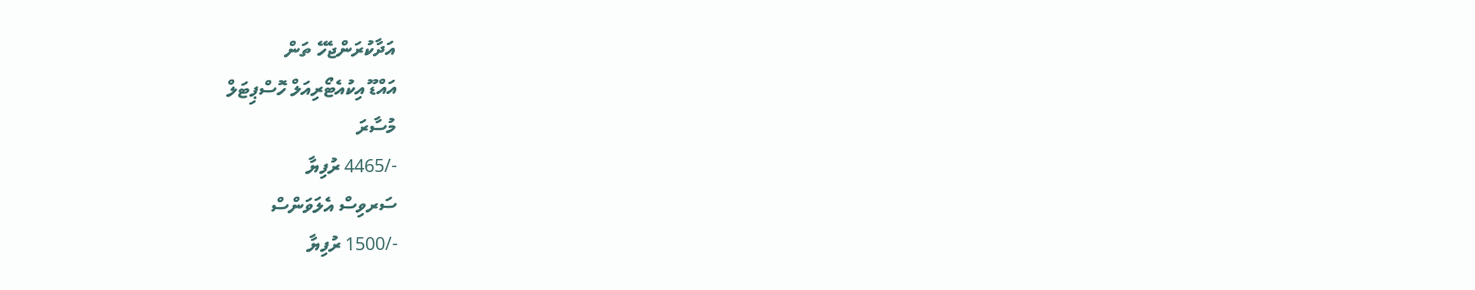އަދާކުރަންޖެހޭ ތަން
އައްޑޫ އިކުއެޓޯރިއަލް ހޮސްޕިޓަލް
މުސާރަ
-/4465 ރުފިޔާ
ސަރވިސް އެލަވަންސް
-/1500 ރުފިޔާ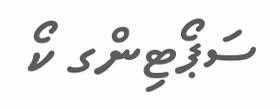ސަޕޯޓިންގ ކޯ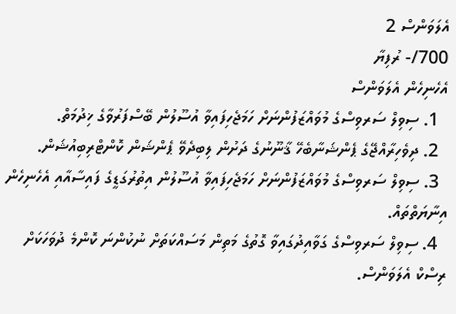އެލަވަންސް 2
700/- ރުފިޔާ
އެހެނިހެން އެލަވަންސް
  1. ސިވިލް ސަރވިސްގެ މުވައްޒަފުންނަށް ހަމަޖެހިފައިވާ އުސޫލުން ބޭސްފަރުވާގެ ޚިދުމަތް.
  2. ދިވެހިރާއްޖޭގެ ޕެންޝަނާބެހޭ ޤާނޫނުގެ ދަށުން ލިބިދެވޭ ޕެންޝަން ކޮންޓްރިބިއުޝަން.
  3. ސިވިލް ސަރވިސްގެ މުވައްޒަފުންނަށް ހަމަޖެހިފައިވާ އުސޫލުން އިތުރުގަޑީގެ ފައިސާއާއި އެހެނިހެން އިނާޔަތްތައް.
  4. ސިވިލް ސަރވިސްގެ ގަވާއިދުގައިވާ ގޮތުގެ މަތިން މަސައްކަތަށް ނުކުންނަ ކޮންމެ ދުވަހަކަށް ރިސްކް އެލަވަންސް.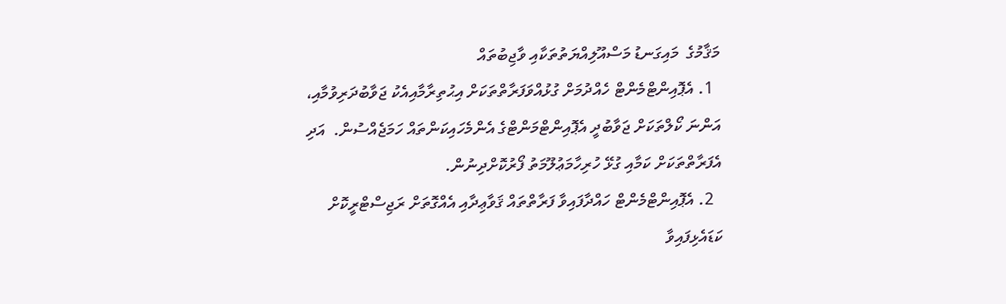މަޤާމުގެ  މައިގަނޑު މަސްއޫލިއްޔަތުތަކާއި ވާޖިބުތައް
  1. އެޕޮއިންޓްމެންޓް ހެއްދުމަށް ގުޅުއްވަފަރާތްތަކަށް އިޙުތިރާމާއިއެކު ޖަވާބުދަރިވުމާއި، އަންނަ ކޯލްތަކަށް ޖަވާބުދީ އެޕޮއިންޓްމަންޓްގެ އެންމެހައިކަންތައް ހަމަޖެއްސުން.  އަދި އެފަރާތްތަކަށް ކަމާއި ގުޅޭ ހުރިހާމަޢުލޫމަތު ފޯރުކޮށްދިނުން.
  2. އެޕޮއިންޓްމެންޓް ހައްދާފައިވާ ފަރާތްތައް ޤަވާޢިދާއި އެއްގޮތަށް ރަޖިސްޓްރީކޮށް ކަޑައެޅިފައިވާ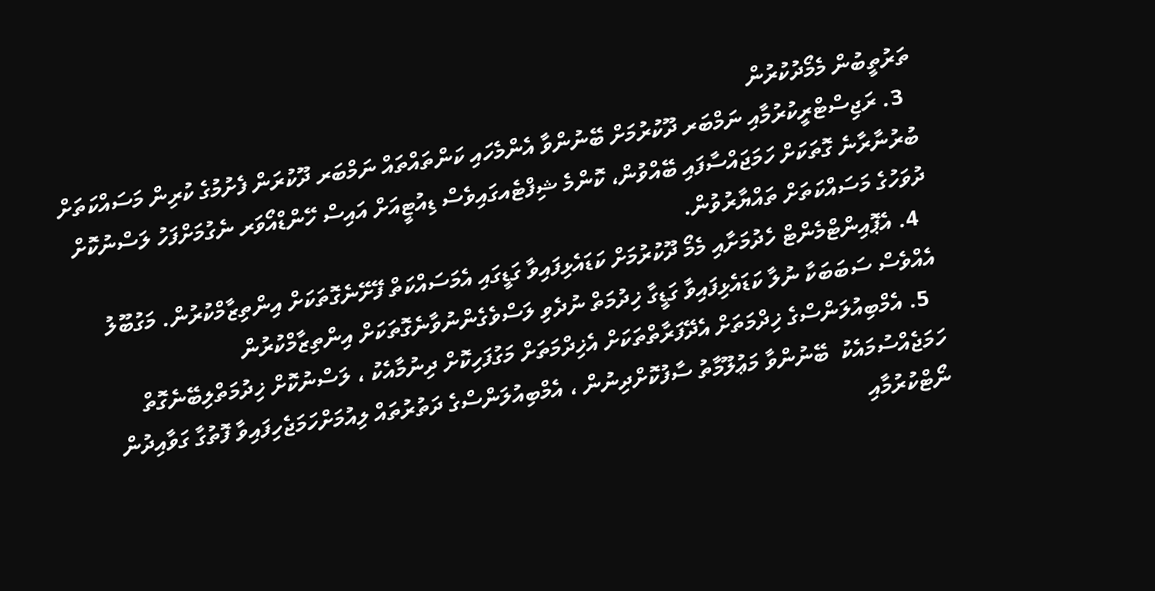ތަރުތީބުން މެމޯދުކުރުން
  3. ރަޖިސްޓްރީކުރުމާއި ނަމްބަރ ދޫކުރުމަށް ބޭނުންވާ އެންމެހައި ކަންތައްތައް ނަމްބަރ ދޫކުރަން ފެށުމުގެ ކުރިން މަސައްކަތަށް ބުރުނާރާނެ ގޮތަކަށް ހަމަޖައްސާފައި ބޭއްވުން، ކޮންމެ ޝިފްޓެއގައިވެސް ޑިއުޓީއަށް އައިސް ހޭންޑްއޯވަރ ނެގުމަށްފަހު ލަސްނުކޮށް ދުވަހުގެ މަސައްކަތަށް ތައްޔާރުވުން.
  4. އެޕޮއިންޓްމެންޓް ހެދުމަށާއި މެމޯ ދޫކުރުމަށް ކަޑައެޅިފައިވާ ގަޑީގައި އެމަސައްކަތް ފޭށޭނެގޮތަކަށް އިންތިޒާމްކުރުން. މަގުބޫލު އެއްވެސް ސަބަބަކާ ނުލާ ކަޑައެޅިފައިވާ ގަޑީގާ ޚިދުމަތް ނުދެވި ލަސްވެގެންނުވާނެގޮތަކަށް އިންތިޒާމްކުރުން
  5. އެމްބިއުލަންސްގެ ޚިދްމަތަށް އެދޭފަރާތްތަކަށް އެޚިދްމަތަށް މަގުފަހިކޮށް ދިނުމާއެކު ، ލަސްނުކޮށް ޚިދުމަތްލިބޭނެގޮތް ހަމަޖެއްސުމައެކު  ބޭނުންވާ މަޢުލޫމާތު ސާފުކޮށްދިނުން ، އެމްބިއުލަންސްގެ ދަތުރުތައް ލިއުމަށްހަމަޖެހިފައިވާ ފޮތުގާ ގަވާއިދުން ނޯޓްކުރުމާއި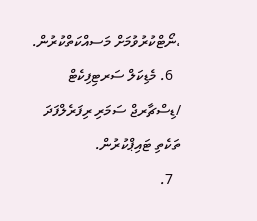،ނޯޓްކުރުވުމަށް މަސއްކަތްކުރުން.
  6. މެޑިކަލް ސަރޓިފިކެޓް /ޑިސްޗާރޖް ސަމަރި ރިފަރެލްފަދަ ތަކެތި ޓައިޕްކުރުން.
  7.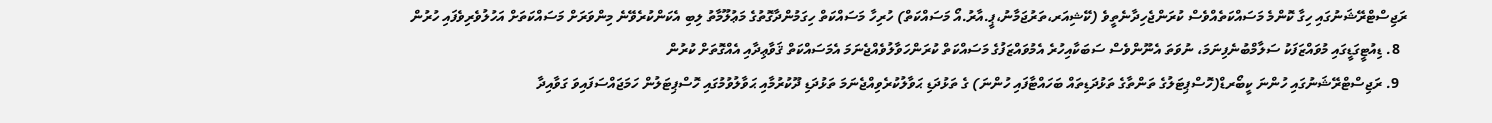ރަޖިސްޓްރޭޝަނުގައި ހިގާ ކޮންމެ މަސައްކަތެއްވެސް ކުރަންޖެހިދާނެތީވެ (ކޭޝިއަރ،ތަރުޖަމާނު،ޕީ.އާރު.އޯ މަސައްކަތް) ހުރިހާ މަސައްކަތް ހިގަމުންދާގޮތުގެ މަޢުލޫމާތު ލިބި އެކަންކުރެވޭނެ މިންވަރަށް މަސައްކަތަށް އަހުލުވެރިވެފައި ހުރުން
  8. ޑިއުޓީގަޑީގައި މުވައްޒަފަކު ސަލާމްބުނެފިނަމަ، ނުވަތަ އެނޫންވެސް ސަބަކާއިހުރެ އެމުވައްޒަފުގެ މަސައްކަތް ކުރަންހަވާލުވެއްޖެނަމަ އެމަސައްކަތް ޤަވާޢިދާއި އެއްގޮތަށް ކުރުން
  9. ރަޖިސްޓްރޭޝަނުގައި ހުންނަ ކީބޯރޑް(ހޮސްޕިޓަލުގެ ތަންތާގެ ތަޅުދަޑިތައް ބަހައްޓާފައި ހުންނަ) ގެ ތަޅުދަޑި ޙަވާލުކުރެވިއްޖެނަމަ ތަޅުދަޑި ދޫކުރުމާއި ޙަވާލުވުމުގައި ހޮސްޕިޓަލުން ހަމަޖައްސަފައިވަ ގަވާއިދާ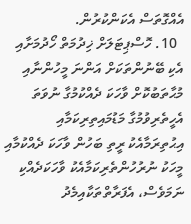އެއްގޮތަސް އެކަންކުރުން.
  10. ހޮސްޕިޓަލަށް ޚިދުމަތް ހޯދުމަށާއި އެކި ބޭނުންތަކަށް އަންނަ މީހުންނާއި މުޙާތަބުކޮށް ވާހަކަ ދެއްކުމުގާ ނުވަތަ އެހީތެރިވުމުގާ މަޑުމައިތިރިކަމާއި  އިޙުތިރަމާއެކު ރީތި ބަހުން ވާހަކަ ދެއްކުމާއި މީހަކު ނުރުހުންތެރިކަމާއެކު ވާހަކަދެއްކި ނަމަވެސް، އެފަރާތްތަކާއިމެދު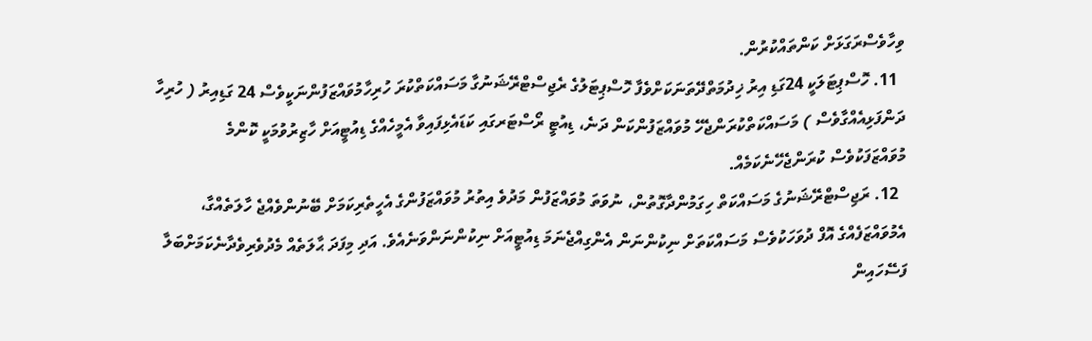ވިހާވެސްރަގަޅަށް ކަންތައްކުރުން.
  11. ހޮސްޕިޓަލަކީ 24ގަޑި އިރު ޚިދުމަތްދޭތަނަކަށްވެފާ ހޮސްޕިޓަލުގެ ރެޖިސްޓްރޭޝަނުގާ މަސައްކަތްކުރަ ހުރިހާމުވައްޒަފުންނަކީވެސް 24 ގަޑިއިރު ( ހުރިހާ ދަންފަޅިއެއްގާވެސް ) މަސައްކަތްކުރަންޖެހޭ މުވައްޒަފުންކަން ދަނެ، ޑިއުޓީ ރޯސްޓަރގައި ކަޑައެޅިފައިވާ އެމީހެއްގެ ޑިއުޓީއަށް ހާޒިރުވުމަކީ ކޮންމެ މުވައްޒަފަކުވެސް ކުރަންޖެހޭނެކަމެއް.
  12. ރަޖިސްޓްރޭޝަނުގެ މަސައްކަތް ހިގަމުންދާގޮތުން، ނުވަތަ މުވައްޒަފުން މަދުވެ އިތުރު މުވައްޒަފުންގެ އެހީތެރިކަމަށް ބޭނުންވެއްޖެ ހާލަތެއްގާ، އެމުވައްޒަފެއްގެ އޮފް ދުވަހަކުވެސް މަސައްކަތަށް ނިކުންނަން އެންގިއްޖެނަމަ ޑިއުޓީއަށް ނިކުންނަންވަނެއެވެ. އަދި މިފަދަ ޙާލަތެއް މެދުވެރިވެދާނެކަމަށްބަލާ ފަސޭހައިން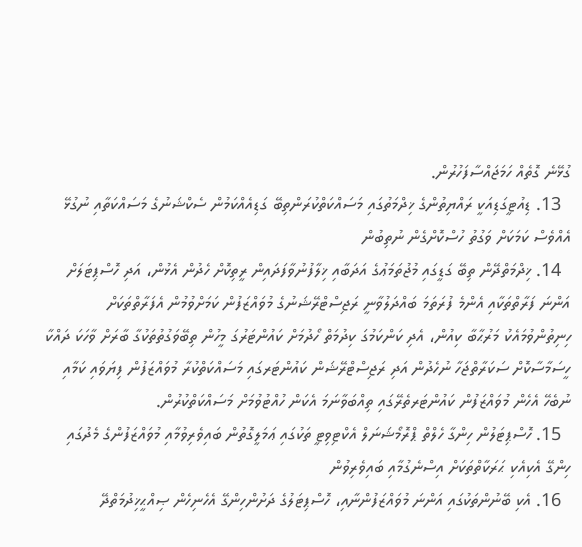ގުޅޭނެ ގޮތެއް ހަމަޖައްސާފަހުރުން.
  13. ޑިއުޓީގަޑިއަކީ ރައްޔިތުންގެ ޚިދްމަތުގައި މަސައްކަތްކުރަންތިބޭ ގަޑިއެއްކަމުން ސެކްޝަނުގެ މަސައްކަތާއި ނުގުޅޭ އެއްވެސް ކަމަކަށް ވަގުތު ހުސްކޮށްގެން ނުތިބުން
  14. ޚިދްމަތްދޭން ތިބޭ ގަޑީގައި މުޖުތަމަޢުގެ އަދަބާއި ޚިލާފުނުވާފަދައިން ރީތިކޮށް ހެދުން އެޅުން، އަދި ހޮސްޕިޓަލަށް އަންނަ ފަރާތްތަކާއި އެންމެ ފުރަތަމަ ބައްދަލުވާނީ ރަޖިސްޓްރޭޝަނުގެ މުވައްޒަފުން ކަމަށްވުމުން އެފަރާތްތަކަށް ހިނިތުންވުމައެކު މަރުޙާބާ ކިއުން، އެދި ކަންކަމުގަ ކިދުމަތް ހޯދުމަށް ކައުންޓަރުގަ މީހުން ތިބޭވަގުތުތަކުގާ ބާރަށް ވާހަކަ ދައްކާ ހީސަމާސާކޮށް ސަކަރާތްޖަހާ ނުހެދުން އަދި ރަޖިސްޓްރޭޝަން ކައުންޓަރގައި މަސައްކަތްކުރާ މުވައްޒަފުން ފިޔަވައި ކަމާއި ނުބެހޭ އެހެން މުވައްޒަފުން ކައުންޓަރތެރޭގައި ތިއްބަވާނަމަ އެކަން ހުއްޓުވުމަށް މަސައްކަތްކުރުން.
  15. ހޮސްޕިޓަލުން ހިންގާ ހެލްތް ޕްރޮމޯޝަނަލް އެކްޓިވިޓީ ތަކުގައި ޢަމަލީގޮތުން ބައިވެރިވުމާއި މުވައްޒަފުންގެ މެދުގައި ހިންގޭ އެކިއެކި ޙަރަކާތްތަކަށް އިސްނެގުމާއި ބައިވެރިވުން
  16. އެކި ބޭނުންތަކުގައި އަންނަ މުވައްޒަފުންނާއި، ހޮސްޕިޓަލުގެ ދަށުންހިންގޭ އެހެނިހެން ޞިއްޙީޚިދުމަތްދޭ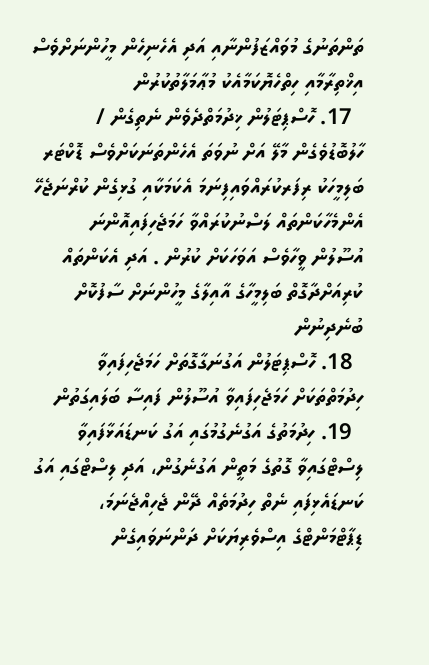ތަންތަނުގެ މުވައްޒަފުންނާއި އަދި އެހެނިހެން މީހުންނަށްވެސް އިޚްތިރާމާއި ހިތްހެޔޮކަމާއެކު މުޢާމަލާތުކުރުން
  17. ހޮސްޕިޓަލުން ޚިދުމަތްދެވެން ނެތިގެން / ހާލުބޮޑުވެގެން މާލޭ އަށް ނުވަތަ އެހެންތަނަކަށްވެސް ޑޮކްޓަރ ބަލިމީހަކު ރިފަރކުރައްވައިފިނަމަ އެކަމަކާއި ގުޅިގެން ކުރްނަޖެހޭ އެންމެހާކަންތައް ލަސްނުކުރައްވާ ހަމަޖެހިފައިއޮންނަ  އުސޫލުން ވީހާވެސް އަވަހަކަށް ކުރުން . އަދި އެކަންތައް ކުރިއަށްދާގޮތް ބަލިމީހާގެ އާއިލާގެ މީހުންނަށް ސާފުކޮށް ބުނެދިނުން
  18. ހޮސްޕިޓަލުން އަގުނަގާގޮތަށް ހަމަޖެހިފައިވާ ހިދުމަތްތަކަށް ހަމަޖެހިފައިވާ އުސޫލުން ފައިސާ ބަލައިގަތުން
  19. ހިދުމަތުގެ އަގުނެގުމުގައި އަގު ކަނޑައަޅާފައިވާ ލިސްޓްގައިވާ ގޮތުގެ މަތީން އަގުނެގުން، އަދި ލިސްޓްގައި އަގު ކަނޑައެޅިފައި ނެތް ހިދުމަތެއް ދޭން ޖެހިއްޖެނަމަ، ޑިޕާޓްމަންޓްގެ އިސްވެރިޔަކަށް ދަންނަވައިގެން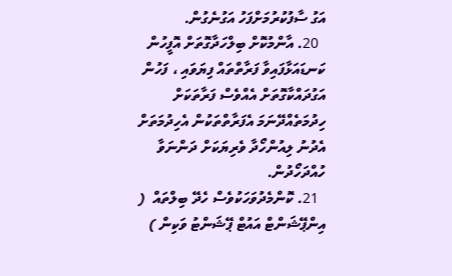އަގު ސާފުކުރުމަށްފަހު އަގުނެގުން.
  20. އާންމުކޮށް ބިލްހަދާގޮތަށް އޮފީހުން ކަނޑައަޅާފައިވާ ފަރާތްތައް ފިޔަވައި ، ފަހުން އަގުދައްކާގޮތަށް އެއްވެސް ފަރާތަކަށް ހިދުމަތެއްދޭނަމަ އެފަރާތްތަކުން އެހިދުމަތަށް އެދުނު ލިއުންހޯދާ ވެރިޔަކަށް ދަންނަވާ ހުއްދަހޯދުން.
  21. ކޮންމެދުވަހަކުވެސް ހެދޭ ބިލްތައް  ( އިންޕޭޝަންޓް އައުޓް ޕޭޝަންޓު ވަކިން )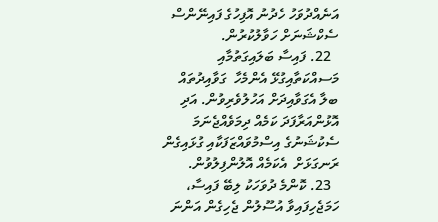އަނެއްދުވަހު ހެދުނު އޮފިހުގެ ފައިނޭންސް ސެކްޝަނަށް ހަވާލުކުރުން.
  22. ފައިސާ ބަލައިގަތުމާއި މަސއްކަތާއިގުޅޭ އެންމެހާ  ގަވާއިދުތައް ބލާ އެގަވާއިދަށް އަހުލުވެރިވުން. އަދި އޮޅުންއަރާފަދަ ކަމެއް ދިމަވެއްޖެނަމަ ސެކުޝަނުގެ އިސްމުވައްޒަފަކާއި ގުޅައިގެން ރަނގަޅަށް  އެކަމެއް އޮލުންފިލުވުން.
  23. ކޮންމެ ދުވަހަކު ލިބޭ ފައިސާ، ހަމަޖެހިފައިވާ އުސޫލުން ޖެހިގެން އަންނަ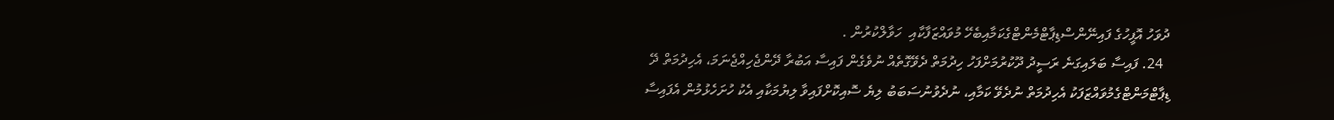ދުވަހު އޮފީހުގެ ފައިނޭންސްޑިޕާޓްމެންޓްގެކަމާއިބެހޭ މުވައްޒަފާކާއި  ހަވާލްކުރުން .
  24. ފައިސާ ބަލައިގަނެ ރަސީދު ދޫކުރުމަށްފަހު ހިދުމަތް ދެވޭގޮތެއް ނުވެގެން ފައިސާ އަބުރާ ދޭންޖެހިއްޖެނަމަ، އެހިދުމަތް ދޭ ޑިޕާޓްމަންޓްގެމުވައްޒަފަކު އެހިދުމަތް ނުދެވޭ ކަމާއި، ނުދެވުނުސަބަބު ލިޔެ ސޮއިކޮށްފައިވާ ލިޔުމަކާއި އެކު ހުށަހެޅުމުން އެފައިސާ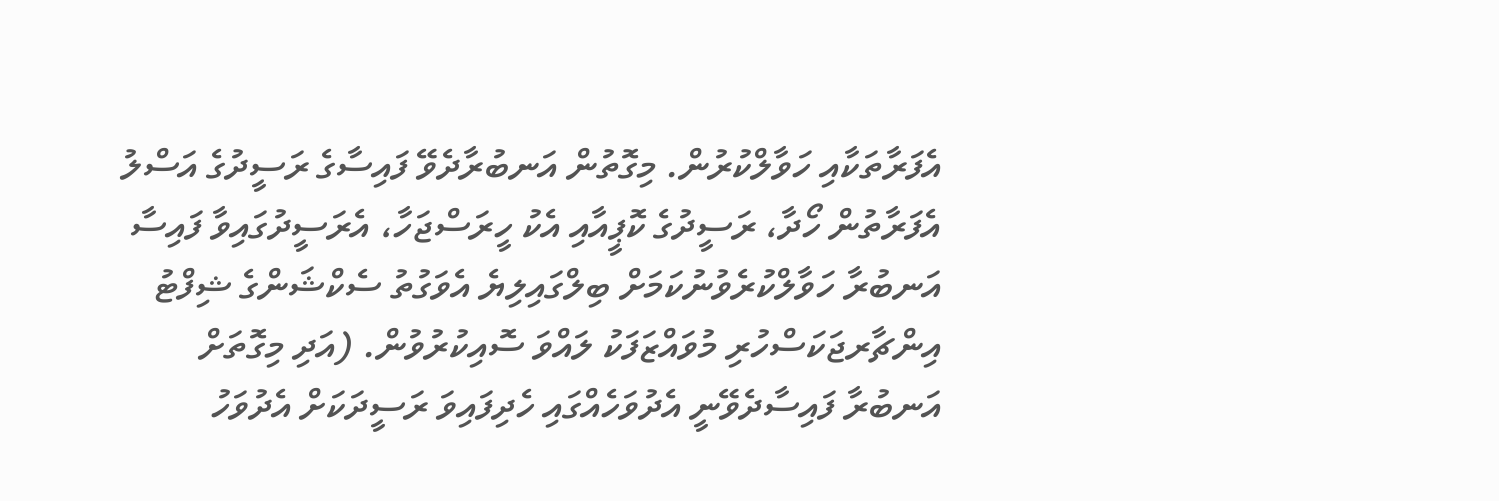އެފަރާތަކާއި ހަވާލްކުރުން. މިގޮތުން އަނބުރާދެވޭ ފައިސާގެ ރަސީދުގެ އަސްލު އެފަރާތުން ހޯދާ، ރަސީދުގެ ކޮޕީއާއި އެކު ހީރަސްޖަހާ، އެރަސީދުގައިވާ ފައިސާ އަނބުރާ ހަވާލްކުރެވުނުކަމަށް ބިލްގައިލިޔެ އެވަގުތު ސެކްޝަންގެ ޝިފްޓު އިންޗާރޖަކަސްހުރި މުވައްޒަފަކު ލައްވަ ސޮއިކުރުވުން. (އަދި މިގޮތަށް އަނބުރާ ފައިސާދެވޭނީ އެދުވަހެއްގައި ހެދިފައިވަ ރަސީދަކަށް އެދުވަހު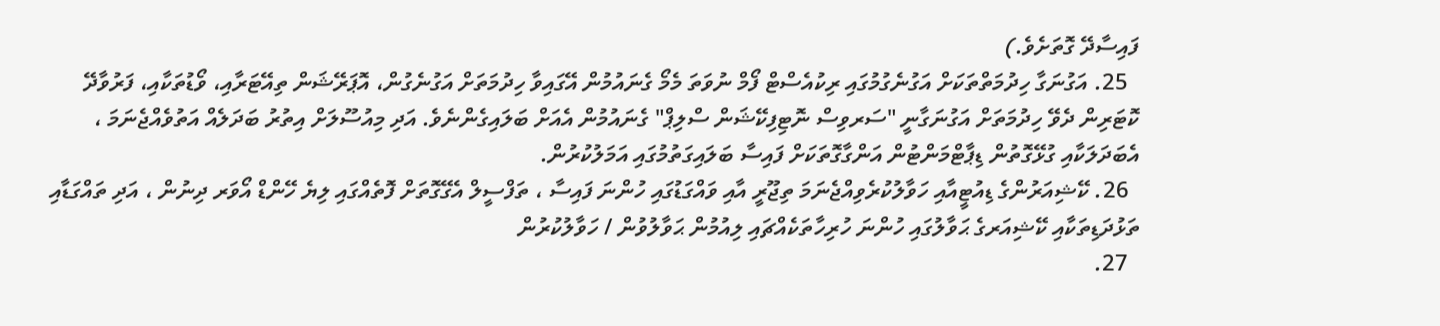ފައިސާދޭ ގޮތަށެވެ.)
  25. އަގުނަގާ ހިދުމަތްތަކަށް އަގުނެގުމުގައި ރިކުއެސްޓް ފޯމް ނުވަތަ މެމޯ ގެނައުމުން އޭގައިވާ ހިދުމަތަށް އަގުނެގުން، އޮޕަރޭޝަން ތިއޭޓަރާއި، ވޯޑުތަކާއި، ފަރުވާދޭ ކޮޓަރިން ދެވޭ ހިދުމަތަށް އަގުނަގާނީ "ސަރވިސް ނޮޓިފިކޭޝަން ސްލިޕް" ގެނައުމުން އެއަށް ބަލައިގެންނެވެ. އަދި މިއުސޫލަށް އިތުރު ބަދަލެއް އަތުވެއްޖެނަމަ ، އެބަދަލަކާއި ގުޅޭގޮތުން ޑިޕާޓްމަންޓުން އަންގާގޮތަކަށް ފައިސާ ބަލައިގަތުމުގައި އަމަލުކުރުން.
  26. ކޭޝިއަރުންގެ ޑިއުޓީއާއި ހަވާލުކުރެވިއްޖެނަމަ ތިޖޫރީ އާއި ވައްގަޑުގައި ހުންނަ ފައިސާ ، ތަފްސީލް އެގޭގޮތަށް ފޮތެއްގައި ލިޔެ ހޭންޑް އޯވަރ ދިނުން ، އަދި ތައްގަޑާއި ތަޅުދަޑިތަކާއި ކޭޝިއަރގެ ޙަވާލުގައި ހުންނަ ހުރިހާތަކެއްޗައި ލިއުމުން ޙަވާލުވުން / ހަވާލުކުރުން
  27.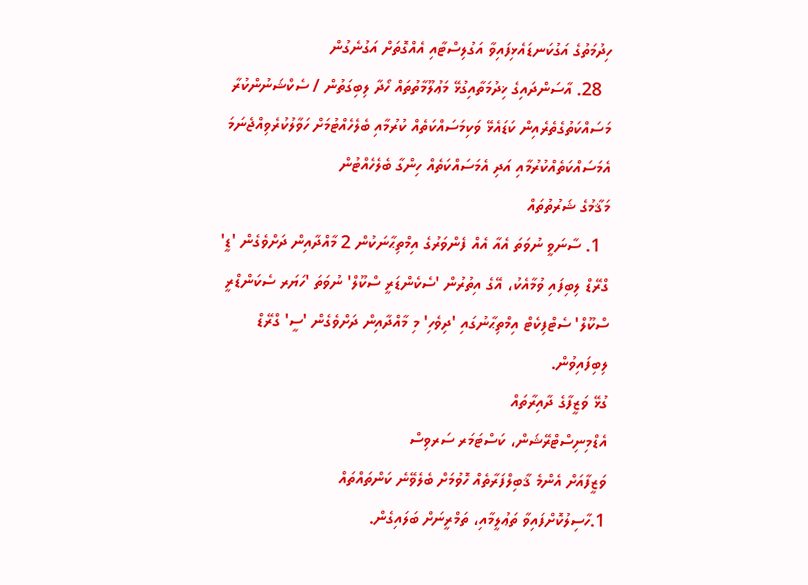ހިދުމަތުގެ އަގުކަނޑައެޅިފައިވާ އަގުލިސްޓާއި އެއްގޮތަށް އަގުނެގުން
  28. އާސަންދައިގެ ޚިދުމަތާއިގުޅޭ މަޢުލޫމާތުތައް ހޯދާ ލިބިގަތުން / ސެކްޝަނުންކުރާ މަސައްކަތުގެތެރެއިން ކަޑައެޅޭ ވަކިމަސައްކަތެއް ކުރުމާއި ބެލެހެއްޓުމަށް ހަވާލުކުރެވިއްޖެނަމަ އެމަސައްކަތެއްކުރުމާއި އަދި އެމަސައްކަތެއް ހިންގާ ބެލެހެއްޓުން
މަޤާމުގެ ޝަރުތުތައް
  1. ސާނަވީ ނުވަތަ އެއާ އެއް ފެންވަރުގެ އިމްތިޙާނަކުން 2 މާއްދާއިން ދަށްވެގެން 'ޑީ' ގްރޭޑް ލިބިފައި ވުމާއެކު، އޭގެ އިތުރުން 'ސެކެންޑަރީ ސްކޫލް' ނުވަތަ 'ހަޔަރ ސެކަންޑްރީ ސްކޫލް' ސެޓްފިކެޓް އިމްތިޙާނުގައި 'ދިވެހި' މި މާއްދާއިން ދަށްވެގެން 'ސީ' ގްރޭޑް ލިބިފައިވުން.
ގުޅޭ ވަޒީފާގެ ދާއިރާތައް
އެޑްމިނިސްޓްރޭޝަން، ކަސްޓަމަރ ސަރވިސް
ވަޒީފާއަށް އެންމެ ޤާބިލްފަރާތެއް ހޮވުމަށް ބެލެވޭނެ ކަންތައްތައް
1.ހާސިލުކޮށްފައިވާ ތަޢުލީމާއި، ތަމްރީނަށް ބަލައިގެން.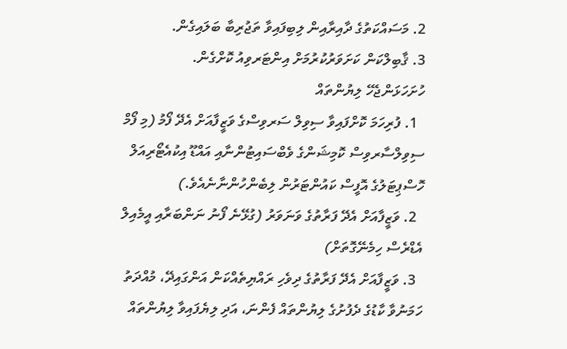2. މަސައްކަތުގެ ދާއިރާއިން ލިބިފައިވާ ތަޖުރިބާ ބަލައިގެން.
3. ޤާބިލްކަން ކަށަވަރުކުރުމަށް އިންޓަރވިއު ކޮށްގެން.
ހުށަހަޅަންޖެހޭ ލިޔުންތައް
  1. ފުރިހަމަ ކޮށްފައިވާ ސިވިލް ސަރވިސްގެ ވަޒީފާއަށް އެދޭ ފޯމު (މި ފޯމް ސިވިލްސާރވިސް ކޮމިޝަންގެ ވެބްސައިޓުންނާއި އައްޑޫ އިކުއެޓޯރިއަލް ހޮސްޕިޓަލުގެ އޮފީސް ކައުންޓަރުން ލިބެންހުންނާނެއެވެ.)
  2. ވަޒީފާއަށް އެދޭ ފަރާތުގެ ވަނަވަރު (ގުޅޭނެ ފޯނު ނަންބަރާއި އީމެއިލް އެޑްރެސް ހިމެނޭގޮތަށް)
  3. ވަޒީފާއަށް އެދޭ ފަރާތުގެ ދިވެހި ރައްޔިތެއްކަން އަންގައިދޭ، މުއްދަތު ހަމަނުވާ ކާޑުގެ ދެފުށުގެ ލިޔުންތައް ފެންނަ، އަދި ލިޔެފައިވާ ލިޔުންތައް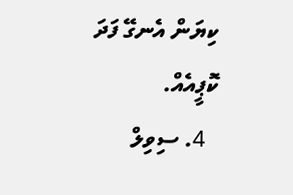ކިޔަން އެނގޭ ފަދަ ކޮޕީއެއް.
  4. ސިވިލް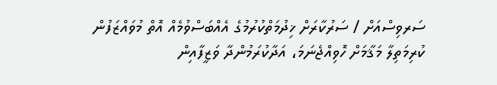ސަރވިސްއަށް / ސަރުކާރަށް ޚިދުމަތްކުރުމުގެ އެއްބަސްވުމެއް އޮތް މުވައްޒަފުން ކުރިމަތިލާ މަޤާމަށް ހޮވިއްޖެނަމަ، އަދާކުރަމުންދާ ވަޒީފާއިން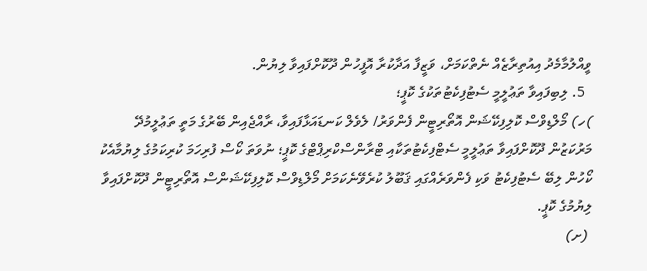ވީއްލުމާމެދު އިއުތިރާޒެއް ނެތްކަމަށް، ވަޒީފާ އަދާކުރާ އޮފީހުން ދޫކޮށްފައިވާ ލިޔުން.
  5. ލިބިފައިވާ ތަޢުލީމީ ސެޓުފިކެޓުތަކުގެ ކޮޕީ؛
)ހ) މޯލްޑިވްސް ކޮލިފިކޭޝަން އޮތޯރިޓީން ފެންވަރު/ ލެވެލް ކަނޑައަޅާފައިވާ، ރާއްޖެއިން ބޭރުގެ މަތީ ތަޢުލީމުދޭ މަރުކަޒުން ދޫކޮށްފައިވާ ތަޢުލީމީ ސެޓްފިކެޓުތަކާއި ޓްރާންސްކްރިޕްޓްގެ ކޮޕީ؛ ނުވަތަ ކޯސް ފުރިހަމަ ކުރިކަމުގެ ލިޔުމާއެކު ކޯހުން ލިބޭ ސެޓުފިކެޓު ވަކި ފެންވަރެއްގައި ޤަބޫލު ކުރެވޭނެކަމަށް މޯލްޑިވްސް ކޮލިފިކޭޝަންސް އޮތޯރިޓީން ދޫކޮށްފައިވާ ލިޔުމުގެ ކޮޕީ.
 (ށ)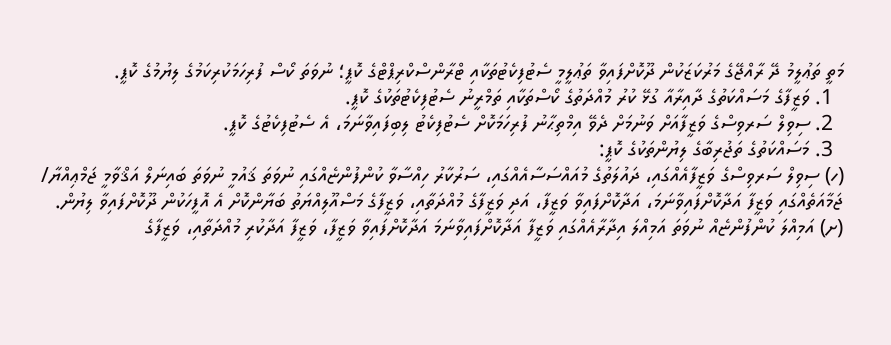މަތީ ތަޢުލީމު ދޭ ރާއްޖޭގެ މަރުކަޒަކުން ދޫކޮށްފައިވާ ތަޢުލީމީ ސެޓުފިކެޓުތަކާއި ޓްރާންސްކްރިޕްޓްގެ ކޮޕީ؛ ނުވަތަ ކޯސް ފުރިހަމަކުރިކަމުގެ ލިޔުމުގެ ކޮޕީ.
  1. ވަޒީފާގެ މަސައްކަތުގެ ދާއިރާއާ ގުޅޭ ކުރު މުއްދަތުގެ ކޯސްތަކާއި ތަމްރީނު ސެޓުފިކެޓުތަކުގެ ކޮޕީ.
  2. ސިވިލް ސަރވިސްގެ ވަޒީފާއަށް ވަނުމަށް ދެވޭ އިމްތިޙާނު ފުރިހަމަކޮށް ސެޓުފިކެޓު ލިބިފައިވާނަމަ، އެ ސެޓުފިކެޓުގެ ކޮޕީ.
  3. މަސައްކަތުގެ ތަޖުރިބާގެ ލިޔުންތަކުގެ ކޮޕީ:
(ހ) ސިވިލް ސަރވިސްގެ ވަޒީފާއެއްގައި، ދައުލަތުގެ މުއައްސަސާއެއްގައި، ސަރުކާރު ހިއްސާވާ ކުންފުންޏެއްގައި ނުވަތަ ޤައުމީ ނުވަތަ ބައިނަލް އަޤްވާމީ ޖަމްޢިއްޔާ/ ޖަމާއަތެއްގައި ވަޒީފާ އަދާކޮށްފައިވާނަމަ، އަދާކޮށްފައިވާ ވަޒީފާ، އަދި ވަޒީފާގެ މުއްދަތާއި، ވަޒީފާގެ މަސްއޫލިއްޔަތު ބަޔާންކޮށް އެ އޮފީހަކުން ދޫކޮށްފައިވާ ލިޔުން.
(ށ) އަމިއްލަ ކުންފުންޏެއް ނުވަތަ އަމިއްލަ އިދާރާއެއްގައި ވަޒީފާ އަދާކޮށްފައިވާނަމަ އަދާކޮށްފައިވާ ވަޒީފާ، ވަޒީފާ އަދާކުރި މުއްދަތާއި، ވަޒީފާގެ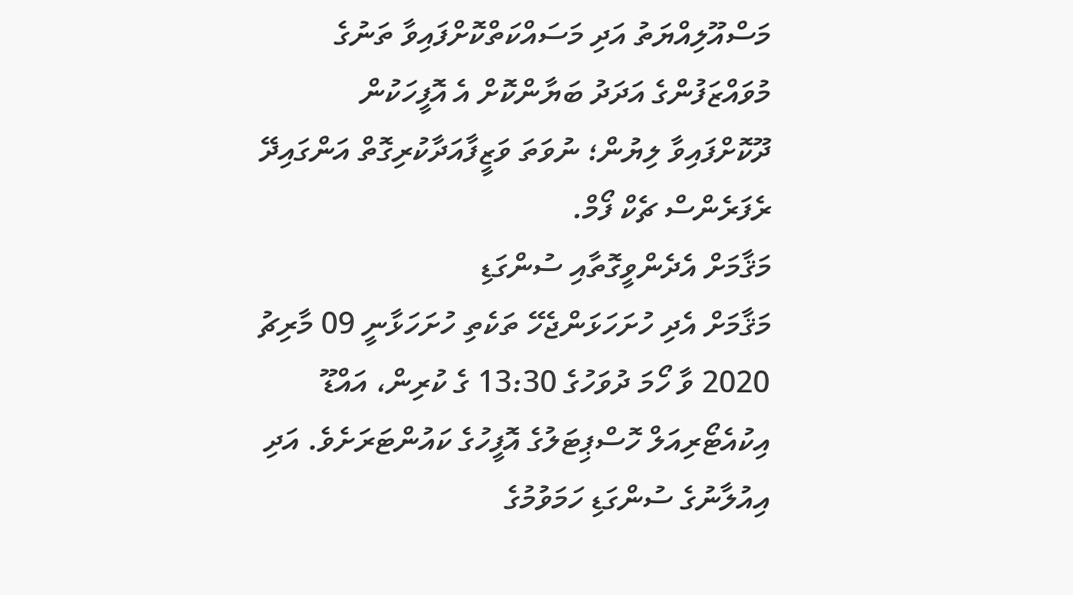މަސްއޫލިއްޔަތު އަދި މަސައްކަތްކޮށްފައިވާ ތަނުގެ މުވައްޒަފުންގެ އަދަދު ބަޔާންކޮށް އެ އޮފީހަކުން ދޫކޮށްފައިވާ ލިޔުން؛ ނުވަތަ ވަޒީފާއަދާކުރިގޮތް އަންގައިދޭ ރެފަރެންސް ޗެކް ފޯމް.
މަޤާމަށް އެދެންވީގޮތާއި ސުންގަޑި
މަޤާމަށް އެދި ހުށަހަޅަންޖެހޭ ތަކެތި ހުށަހަޅާނީ 09 މާރިޗު 2020 ވާ ހޯމަ ދުވަހުގެ 13:30 ގެ ކުރިން، އައްޑޫ އިކުއެޓޯރިއަލް ހޮސްޕިޓަލުގެ އޮފީހުގެ ކައުންޓަރަށެވެ. އަދި އިއުލާނުގެ ސުންގަޑި ހަމަވުމުގެ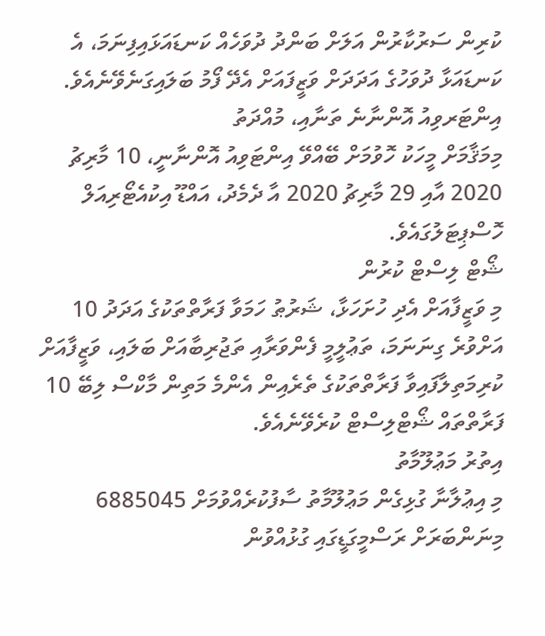ކުރިން ސަރުކާރުން އަލަށް ބަންދު ދުވަހެއް ކަނޑައަޅައިފިނަމަ، އެ ކަނޑައަޅާ ދުވަހުގެ އަދަދަށް ވަޒީފައަށް އެދޭ ފޯމު ބަލައިގަނެވޭނެއެވެ.
އިންޓަރވިއު އޮންނާނެ ތަނާއި، މުއްދަތު
މިމަޤާމަށް މީހަކު ހޮވުމަށް ބޭއްވޭ އިންޓަވިއު އޮންނާނީ، 10 މާރިޗު 2020 އާއި 29 މާރިޗު 2020 އާ ދެމެދު، އައްޑޫ އިކުއެޓޯރިއަލް ހޮސްޕިޓަލުގައެވެ.
ޝޯޓް ލިސްޓް ކުރުން
މި ވަޒީފާއަށް އެދި ހުށަހަޅާ، ޝަރުޠު ހަމަވާ ފަރާތްތަކުގެ އަދަދު 10 އަށްވުރެ ގިނަނަމަ، ތަޢުލީމީ ފެންވަރާއި ތަޖުރިބާއަށް ބަލައި، ވަޒީފާއަށް ކުރިމަތިލާފައިވާ ފަރާތްތަކުގެ ތެރެއިން އެންމެ މަތިން މާކްސް ލިބޭ 10 ފަރާތްތައް ޝޯޓްލިސްޓް ކުރެވޭނެއެވެ.
އިތުރު މަޢުލޫމާތު
މި އިޢުލާނާ ގުޅިގެން މަޢުލޫމާތު ސާފުކުރެއްވުމަށް 6885045 މިނަންބަރަށް ރަސްމީގަޑީގައި ގުޅުއްވުން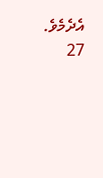އެދެމެވެ.
27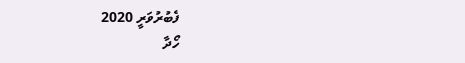ފެބުރުވަރީ 2020
ހޯދާ